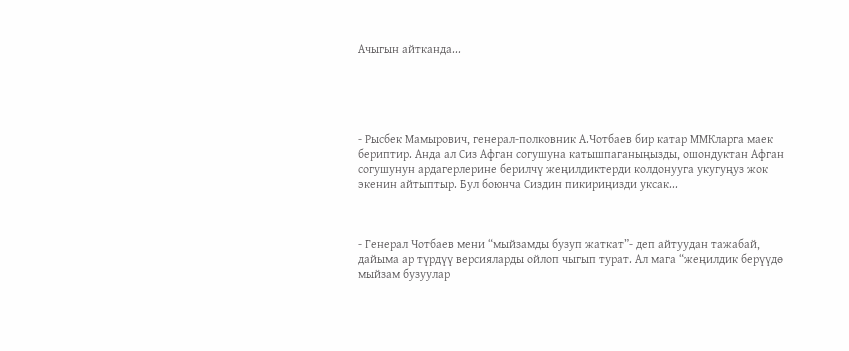Ачыгын айтканда...





- Рысбек Мамырович, генерал-полковник А.Чотбаев бир катар ММКларга маек бериптир. Анда ал Сиз Афган согушуна катышпаганыңызды, ошондуктан Афган согушунун ардагерлерине берилчү жеңилдиктерди колдонууга укугуңуз жок экенин айтыптыр. Бул боюнча Сиздин пикириңизди уксак...



- Генерал Чотбаев мени “мыйзамды бузуп жаткат”- деп айтуудан тажабай, дайыма ар түрдүү версияларды ойлоп чыгып турат. Ал мага “жеңилдик берүүдө мыйзам бузуулар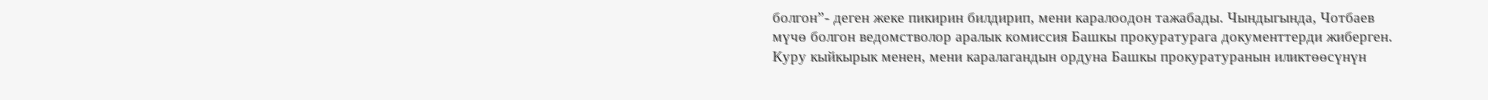болгон”- деген жеке пикирин билдирип, мени каралоодон тажабады. Чындыгында, Чотбаев мүчө болгон ведомстволор аралык комиссия Башкы прокуратурага документтерди жиберген. Куру кыйкырык менен, мени каралагандын ордуна Башкы прокуратуранын иликтөөсүнүн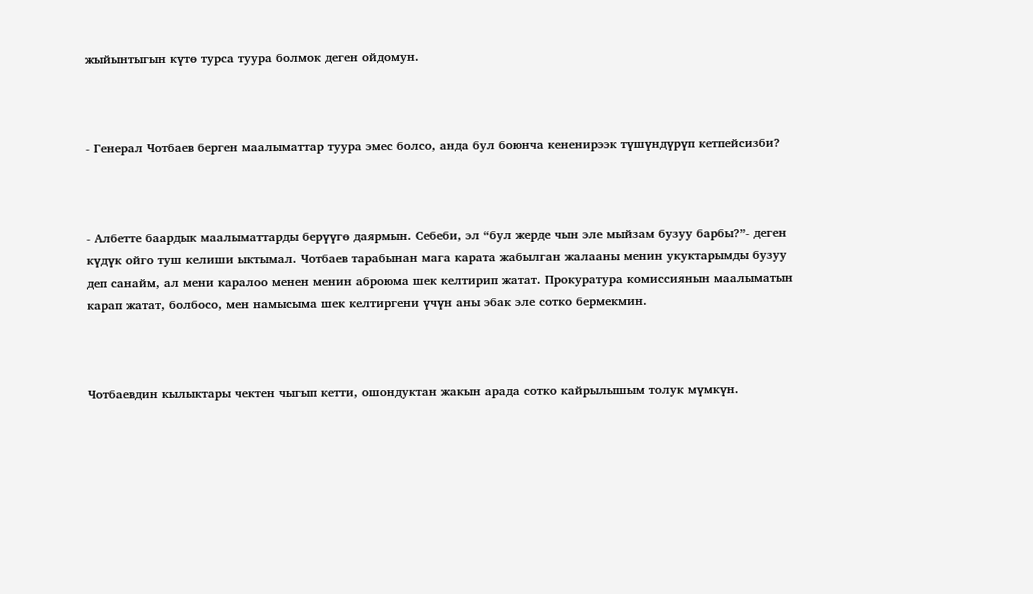жыйынтыгын күтө турса туура болмок деген ойдомун.



- Генерал Чотбаев берген маалыматтар туура эмес болсо, анда бул боюнча кененирээк түшүндүрүп кетпейсизби?



- Албетте баардык маалыматтарды берүүгө даярмын. Себеби, эл “бул жерде чын эле мыйзам бузуу барбы?”- деген күдүк ойго туш келиши ыктымал. Чотбаев тарабынан мага карата жабылган жалааны менин укуктарымды бузуу деп санайм, ал мени каралоо менен менин аброюма шек келтирип жатат. Прокуратура комиссиянын маалыматын карап жатат, болбосо, мен намысыма шек келтиргени үчүн аны эбак эле сотко бермекмин.



Чотбаевдин кылыктары чектен чыгып кетти, ошондуктан жакын арада сотко кайрылышым толук мүмкүн.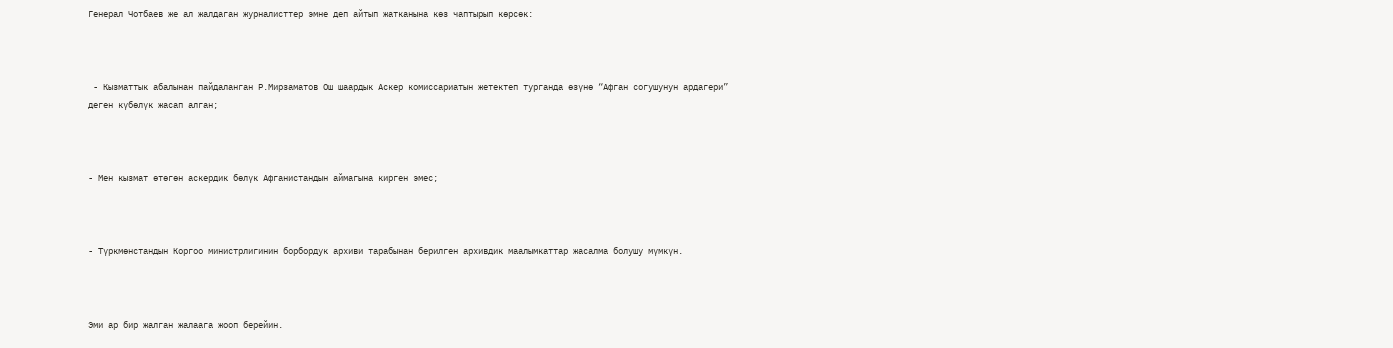Генерал Чотбаев же ал жалдаган журналисттер эмне деп айтып жатканына көз чаптырып көрсөк:



 - Кызматтык абалынан пайдаланган Р.Мирзаматов Ош шаардык Аскер комиссариатын жетектеп турганда өзүнө “Афган согушунун ардагери” деген күбөлүк жасап алган;



- Мен кызмат өтөгөн аскердик бөлүк Афганистандын аймагына кирген эмес;



- Түркмөнстандын Коргоо министрлигинин борбордук архиви тарабынан берилген архивдик маалымкаттар жасалма болушу мүмкүн.



Эми ар бир жалган жалаага жооп берейин.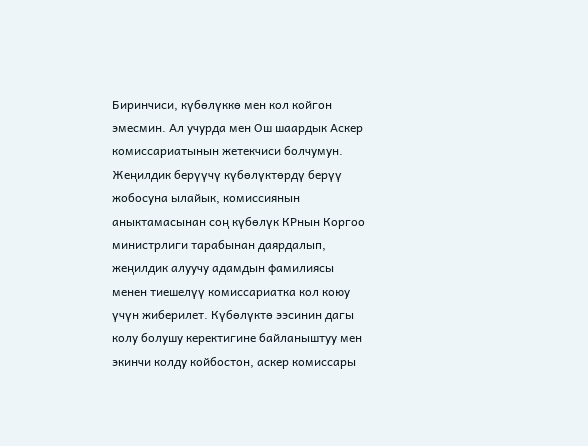Биринчиси, күбөлүккө мен кол койгон эмесмин. Ал учурда мен Ош шаардык Аскер комиссариатынын жетекчиси болчумун. Жеңилдик берүүчү күбөлүктөрдү берүү жобосуна ылайык, комиссиянын аныктамасынан соң күбөлүк КРнын Коргоо министрлиги тарабынан даярдалып, жеңилдик алуучу адамдын фамилиясы менен тиешелүү комиссариатка кол коюу үчүн жиберилет. Күбөлүктө ээсинин дагы колу болушу керектигине байланыштуу мен экинчи колду койбостон, аскер комиссары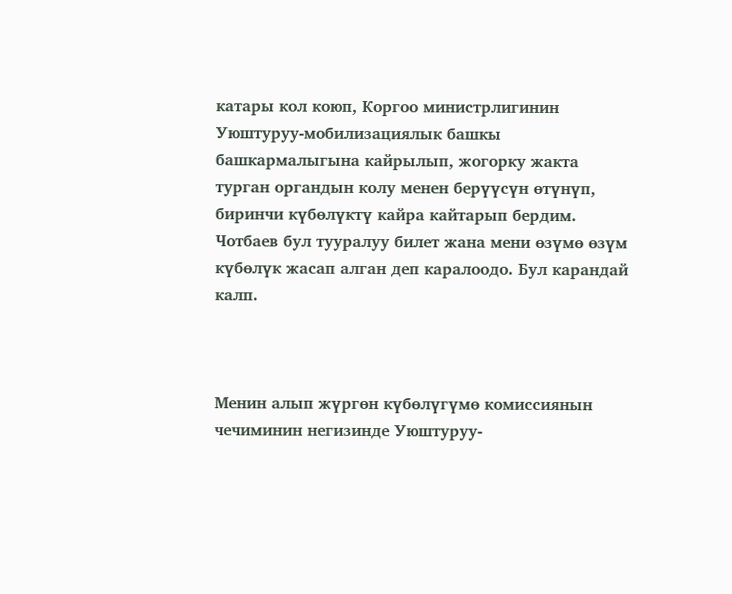катары кол коюп, Коргоо министрлигинин Уюштуруу-мобилизациялык башкы башкармалыгына кайрылып, жогорку жакта турган органдын колу менен берүүсүн өтүнүп, биринчи күбөлүктү кайра кайтарып бердим. Чотбаев бул тууралуу билет жана мени өзүмө өзүм күбөлүк жасап алган деп каралоодо. Бул карандай калп.



Менин алып жүргөн күбөлүгүмө комиссиянын чечиминин негизинде Уюштуруу-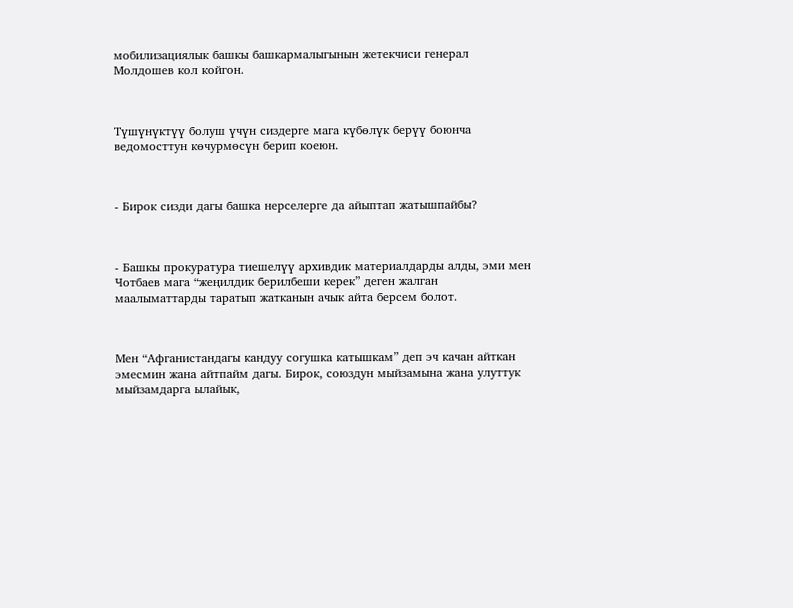мобилизациялык башкы башкармалыгынын жетекчиси генерал Молдошев кол койгон.



Түшүнүктүү болуш үчүн сиздерге мага күбөлүк берүү боюнча ведомосттун көчурмөсүн берип коеюн.



- Бирок сизди дагы башка нерселерге да айыптап жатышпайбы?



- Башкы прокуратура тиешелүү архивдик материалдарды алды, эми мен Чотбаев мага “жеңилдик берилбеши керек” деген жалган маалыматтарды таратып жатканын ачык айта берсем болот.



Мен “Афганистандагы кандуу согушка катышкам” деп эч качан айткан эмесмин жана айтпайм дагы. Бирок, союздун мыйзамына жана улуттук мыйзамдарга ылайык,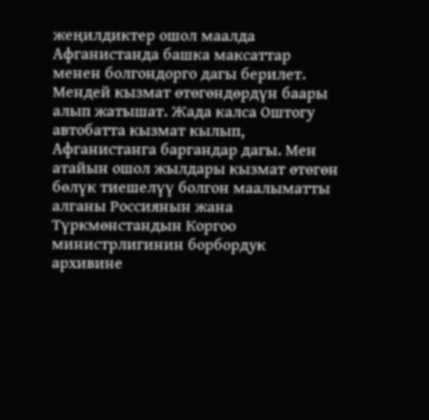жеңилдиктер ошол маалда Афганистанда башка максаттар менен болгондорго дагы берилет. Мендей кызмат өтөгөндөрдүн баары алып жатышат. Жада калса Оштогу автобатта кызмат кылып, Афганистанга баргандар дагы. Мен атайын ошол жылдары кызмат өтөгөн бөлүк тиешелүү болгон маалыматты алганы Россиянын жана Түркмөнстандын Коргоо министрлигинин борбордук архивине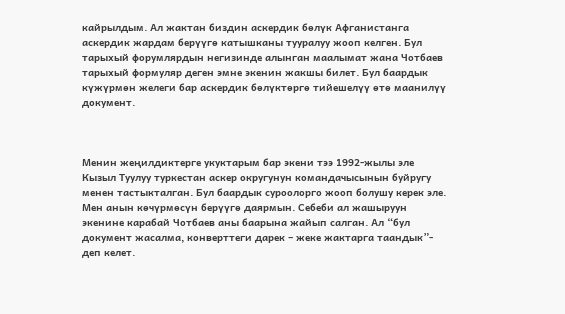кайрылдым. Ал жактан биздин аскердик бөлүк Афганистанга аскердик жардам берүүгө катышканы тууралуу жооп келген. Бул тарыхый форумлярдын негизинде алынган маалымат жана Чотбаев тарыхый формуляр деген эмне экенин жакшы билет. Бул баардык күжүрмөн желеги бар аскердик бөлүктөргө тийешелүү өтө маанилүү документ.



Менин жеңилдиктерге укуктарым бар экени тээ 1992-жылы эле Кызыл Туулуу туркестан аскер округунун командачысынын буйругу менен тастыкталган. Бул баардык суроолорго жооп болушу керек эле. Мен анын көчүрмөсүн берүүгө даярмын. Себеби ал жашыруун экенине карабай Чотбаев аны баарына жайып салган. Ал “бул документ жасалма, конверттеги дарек – жеке жактарга таандык”- деп келет.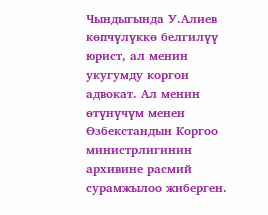Чындыгында У.Алиев көпчүлүккө белгилүү юрист, ал менин укугумду коргон адвокат. Ал менин өтүнүчүм менен Өзбекстандын Коргоо министрлигинин архивине расмий сурамжылоо жиберген.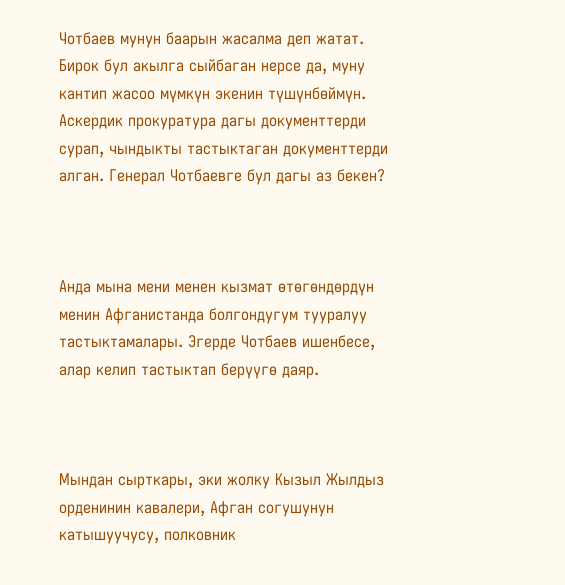Чотбаев мунун баарын жасалма деп жатат. Бирок бул акылга сыйбаган нерсе да, муну кантип жасоо мүмкүн экенин түшүнбөймүн. Аскердик прокуратура дагы документтерди сурап, чындыкты тастыктаган документтерди алган. Генерал Чотбаевге бул дагы аз бекен?



Анда мына мени менен кызмат өтөгөндөрдүн менин Афганистанда болгондугум тууралуу тастыктамалары. Эгерде Чотбаев ишенбесе, алар келип тастыктап берүүгө даяр.



Мындан сырткары, эки жолку Кызыл Жылдыз орденинин кавалери, Афган согушунун катышуучусу, полковник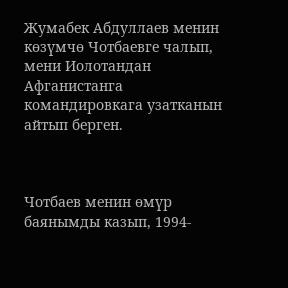Жумабек Абдуллаев менин көзүмчө Чотбаевге чалып, мени Иолотандан Афганистанга командировкага узатканын айтып берген.



Чотбаев менин өмүр баянымды казып, 1994-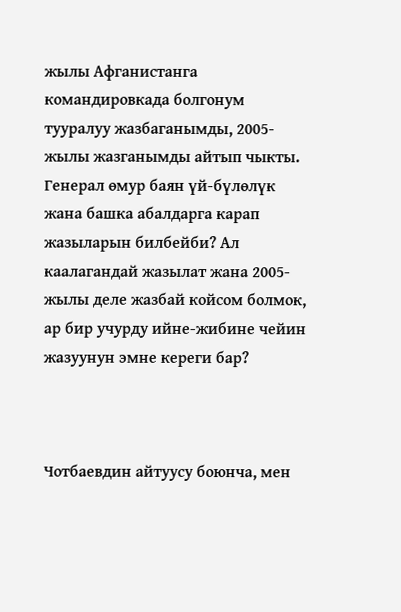жылы Афганистанга командировкада болгонум тууралуу жазбаганымды, 2005-жылы жазганымды айтып чыкты. Генерал өмур баян үй-бүлөлүк жана башка абалдарга карап жазыларын билбейби? Ал каалагандай жазылат жана 2005-жылы деле жазбай койсом болмок, ар бир учурду ийне-жибине чейин жазуунун эмне кереги бар?



Чотбаевдин айтуусу боюнча, мен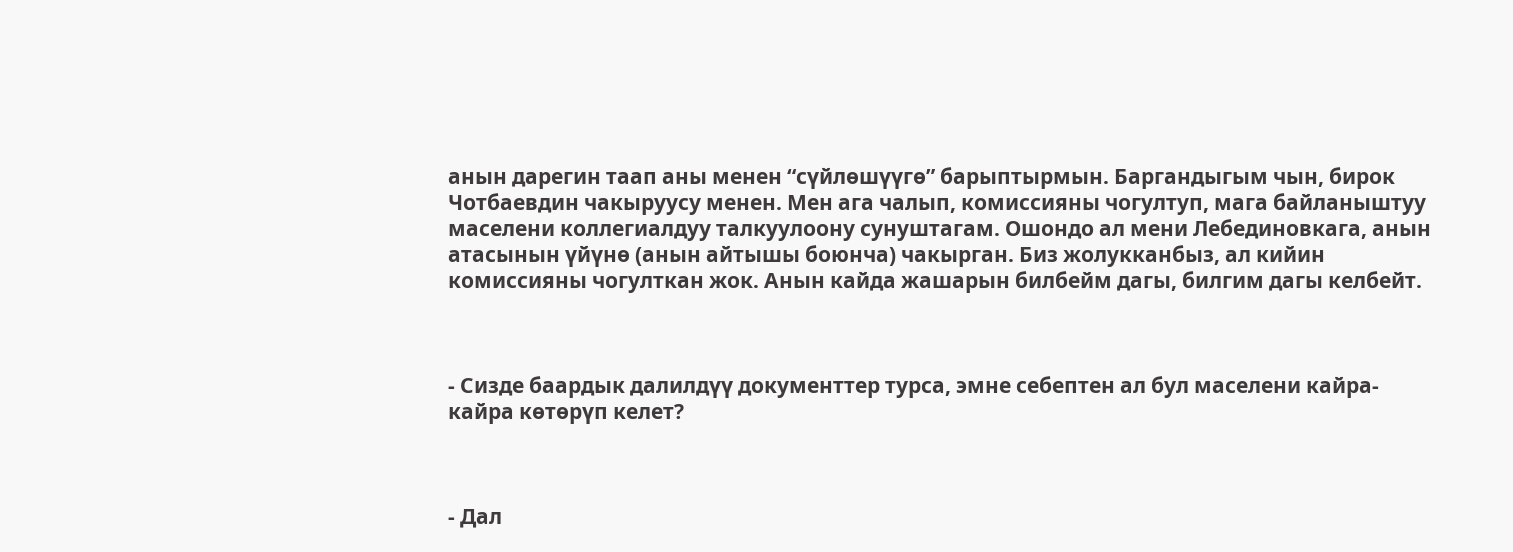анын дарегин таап аны менен “сүйлөшүүгө” барыптырмын. Баргандыгым чын, бирок Чотбаевдин чакыруусу менен. Мен ага чалып, комиссияны чогултуп, мага байланыштуу маселени коллегиалдуу талкуулоону сунуштагам. Ошондо ал мени Лебединовкага, анын атасынын үйүнө (анын айтышы боюнча) чакырган. Биз жолукканбыз, ал кийин комиссияны чогулткан жок. Анын кайда жашарын билбейм дагы, билгим дагы келбейт.



- Сизде баардык далилдүү документтер турса, эмне себептен ал бул маселени кайра-кайра көтөрүп келет?



- Дал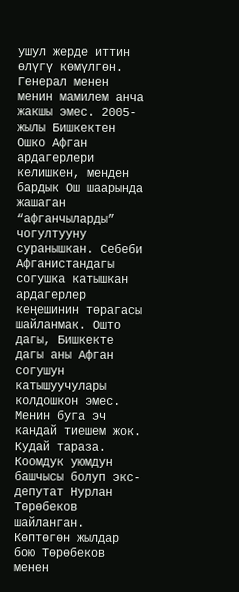ушул жерде иттин өлүгү көмүлгөн. Генерал менен менин мамилем анча жакшы эмес. 2005-жылы Бишкектен Ошко Афган ардагерлери келишкен, менден бардык Ош шаарында жашаган “афганчыларды” чогултууну суранышкан. Себеби Афганистандагы согушка катышкан ардагерлер кеңешинин төрагасы шайланмак. Ошто дагы, Бишкекте дагы аны Афган согушун катышуучулары колдошкон эмес. Менин буга эч кандай тиешем жок. Кудай тараза. Коомдук уюмдун башчысы болуп экс-депутат Нурлан Төрөбеков шайланган. Көптөгөн жылдар бою Төрөбеков менен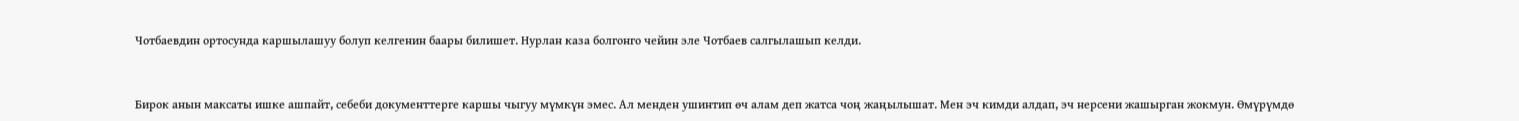Чотбаевдин ортосунда каршылашуу болуп келгенин баары билишет. Нурлан каза болгонго чейин эле Чотбаев салгылашып келди.



Бирок анын максаты ишке ашпайт, себеби документтерге каршы чыгуу мүмкүн эмес. Ал менден ушинтип өч алам деп жатса чоң жаңылышат. Мен эч кимди алдап, эч нерсени жашырган жокмун. Өмүрүмдө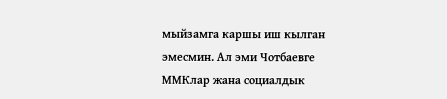мыйзамга каршы иш кылган эмесмин. Ал эми Чотбаевге ММКлар жана социалдык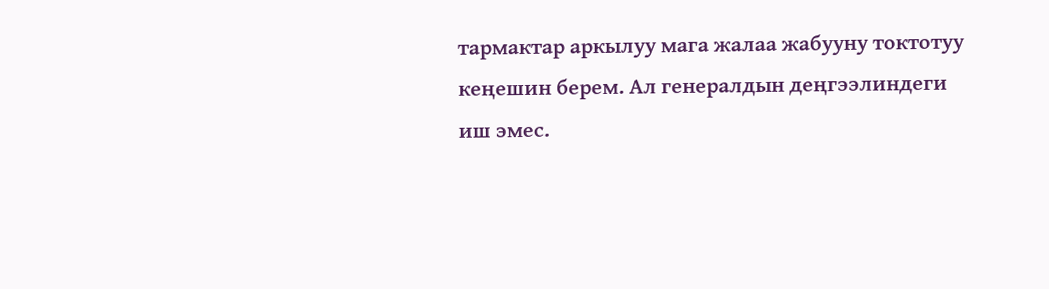тармактар аркылуу мага жалаа жабууну токтотуу кеңешин берем. Ал генералдын деңгээлиндеги иш эмес.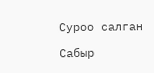Суроо салган

Сабыр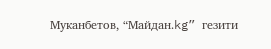Муканбетов, “Майдан.kg” гезити